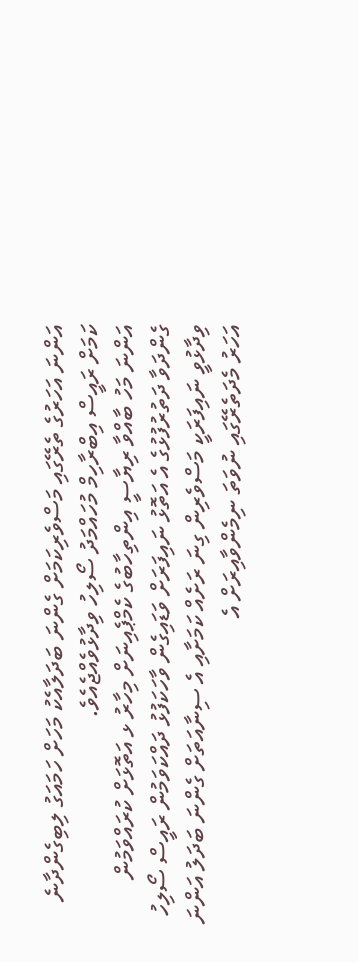އަންނަ އަހަރުގެ ތެރޭގައި މަސްވެރިކަމަށް ގެންނަ ބަދަލާއެކު މަހަށް ހަމައަގު ލިބިގެންދާނެ ކަމަށް ރައީސް އިބްރާހިމް މުހައްމަދު ސޯލިހު ވިދާޅުވެއްޖެއެވެ.
އަންނަ މަހު ބާއްވާ ރިޔާސީ އިންތިހާބުގެ ކެމްޕެއިނަށް މިހާރު ޅ އަތޮޅަށް ކުރައްވަމުން ގެންދަވާ ދަތުރުފުޅުގެ އެ އަތޮޅު ނައިފަރަށް ވަޑައިގެން ވާހަކަފުޅު ދައްކަވަމުން ރައީސް ސޯލިހު ވިދާޅުވީ ނައިފަރަކީ މަސްވެރިން ގިނަ ރަށެއް ކަމަށާއި އެ ސިނާއަތަށް ގެންނަ ބަދަލު އަންނަ އަހަރު މެދަތެރޭގައި ނުވަތަ ނިމެންވާއިރަށް އެ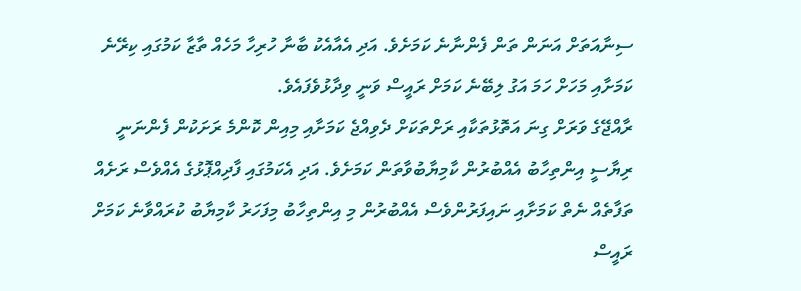ސިނާއަތަށް އަނަން ތަން ފެންނާނެ ކަމަށެވެ. އަދި އެއާއެކު ބާނާ ހުރިހާ މަހެއް ތާޒާ ކަމުގައި ކިރޭނެ ކަމަށާއި މަހަށް ހަމަ އަގު ލިބޭނެ ކަމަށް ރައީސް ވަނީ ވިދާޅުވެފައެވެ.
ރާއްޖޭގެ ވަރަށް ގިނަ އަތޮޅުތަކާއި ރަށްތަކަށް ދެވިއްޖެ ކަމަށާއި މިއިން ކޮންމެ ރަށަކުން ފެންނަނީ ރިޔާސީ އިންތިހާބު އެއްބުރުން ކާމިޔާބުވާތަން ކަމަށެވެ. އަދި އެކަމުގައި ފާދިއްޕޮޅުގެ އެއްވެސް ރަށެއް ތަފާތެއް ނެތް ކަމަށާއި ނައިފަރުންވެސް އެއްބުރުން މި އިންތިހާބު މިފަހަރު ކާމިޔާބު ކުރައްވާނެ ކަމަށް ރައީސް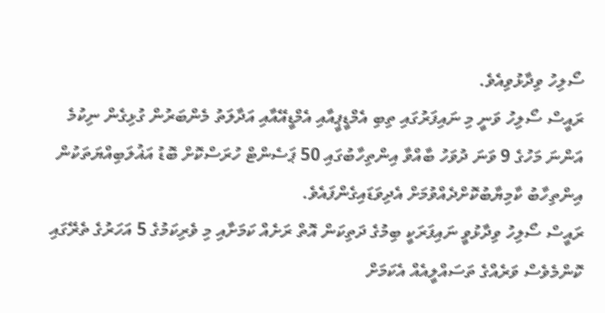ސޯލިހު ވިދާޅުވިއެވެ.
ރައީސް ސޯލިހު ވަނީ މި ނައިފަރުގައި ތިބި އެމްޑީޕީއާއި އެމްޑީއޭއާއި އަދާލަތު މެންބަރުން ގުޅިގެން ނިކުމެ އަންނަ މަހުގެ 9 ވަނަ ދުވަހު ބާއްވާ އިންތިހާބުގައި 50 ޕަސެންޓް ހުރަސްކޮށް ބޮޑު އަޣުލަބިއްޔަތަކުން އިންތިހާބު ކާމިޔާބުކޮށްދެއްވުމަށް އެދިވަޑައިގެންފައެވެ.
ރައީސް ސޯލިހު ވިދާޅުވީ ނައިފަރަކީ ބިމުގެ ދަތިކަން އޮތް ރަށެއް ކަމަށާއި މި ވެރިކަމުގެ 5 އަހަރުގެ ތެރޭގައި ކޮންމެވެސް ވަރެއްގެ ތަސައްލީއެއް އެކަމަށް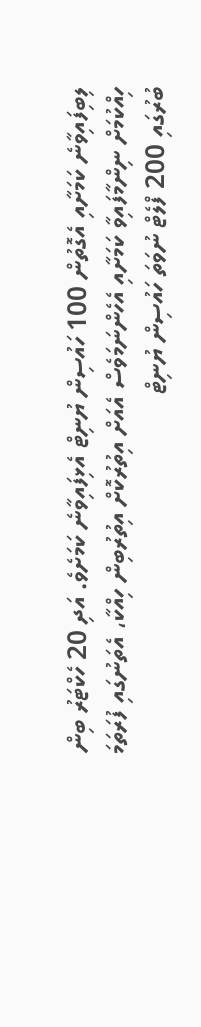ލިބިފައިވާނެ ކަމަށާއި އެގޮތުން 100 ހައުސިން ޔުނިޓް އެޅިފައިވާނެ ކަމަށެވެ. އަދި 20 ހެކްޓަރު ބިން ހިއްކުމަށް ނިންމާފައިވާ ކަމަށާއި އެހެންނަމަވެސް އެއަށް އިތުރުކޮށް އިތުރުބިން ހިއްކާ، އެތަނުގައި ފުރަތަމަ ބުރުގައި 200 ފްލެޓް ނުވަތަ ހައުސިން ޔުނިޓް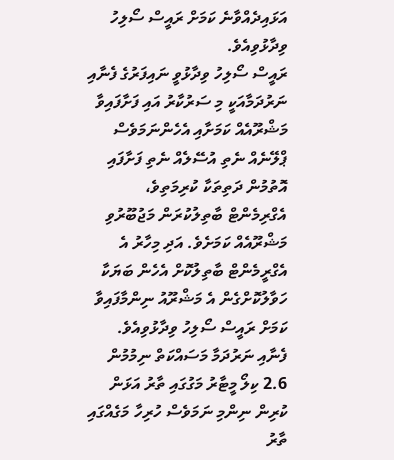އަޅައިދެއްވާނެ ކަމަށް ރައީސް ސޯލިހު ވިދާޅުވިއެވެ.
ރައީސް ސޯލިހު ވިދާޅުވީ ނައިފަރުގެ ފެނާއި ނަރުދަމާއަކީ މި ސަރުކާރު އައި ފަށާފައިވާ މަޝްރޫއެއް ކަމަށާއި އެހެންނަމަވެސް ޕްލޭނެއް ނެތި އުސޭލެއް ނެތި ފަށާފައި އޮތުމުން ދަތިތަކާ ކުރިމަތިވެ، އެގްރިމެންޓް ބާތިލުކުރަން މަޖުބޫރުވި މަޝްރޫއެއް ކަމަށެވެ. އަދި މިހާރު އެ އެގްރީމެންޓް ބާތިލުކޮށް އެހެން ބަޔަކާ ހަވާލުކޮށްގެން އެ މަޝްރޫއު ނިންމާފައިވާ ކަމަށް ރައީސް ސޯލިހު ވިދާޅުވިއެވެ.
ފެނާއި ނަރުދަމާ މަސައްކަތް ނިމުމުން 2.6 ކިލޯ މީޓާރު މަގުގައި ތާރު އަޅަން ކުރިން ނިންމި ނަމަވެސް ހުރިހާ މަގެއްގައި ތާރު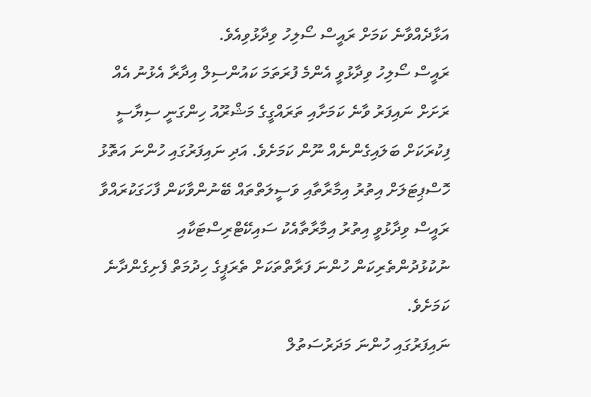އަޅާދެއްވާނެ ކަމަށް ރައީސް ސޯލިހު ވިދާޅުވިއެވެ.
ރައީސް ސޯލިހު ވިދާޅުވީ އެންމެ ފުރަތަމަ ކައުންސިލް އިދާރާ އެޅުނު އެއް ރަށަށް ނައިފަރު ވާނެ ކަމަށާއި ތަރައްގީގެ މަޝްރޫއު ހިންގަނީ ސިޔާސީ ފިކުރަކަށް ބަލައިގެންނެއް ނޫން ކަމަށެވެ. އަދި ނައިފަރުގައި ހުންނަ އަތޮޅު ހޮސްޕިޓަލަށް އިތުރު އިމާރާތާއި ވަސީލަތްތައް ބޭނުންވާކަން ފާހަގަކުރައްވާ ރައީސް ވިދާޅުވީ އިތުރު އިމާރާތާއެކު ސައިކޭޓްރިސްޓަކާއި ނުކުޅުދުންތެރިކަން ހުންނަ ފަރާތްތަކަށް ތެރަޕީގެ ހިދުމަތް ފެށިގެންދާނެ ކަމަށެވެ.
ނައިފަރުގައި ހުންނަ މަދަރުސަތުލް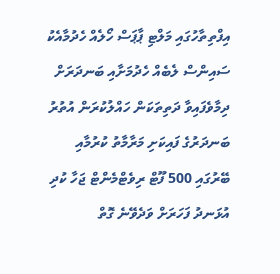އިފްތިތާހުގައި މަލްޓި ޕާޕަސް ހޯލެއް ހެދުމާއެކު ސައިންސް ލެބެއް ހެދުމަށާއި ބަނދަރަށް ދިމާވެފައިވާ ދަތިތަކަން ހައްލުކުރަން އުތުރު ބަނދަރުގެ ފައިކަށި މަރާމާތު ކުރުމާއި ބޭރުގައި 500 ފޫޓް ރިވެޓްމެންޓް ޖަހާ ކުދި އުޅަނދު ފަހަރަށް ވަދެވޭނެ ގޮތް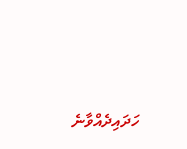ހަދައިދެއްވާނެ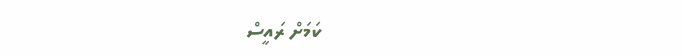ކަމަށް ރައީސް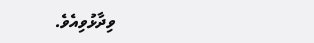ވިދާޅުވިއެވެ.